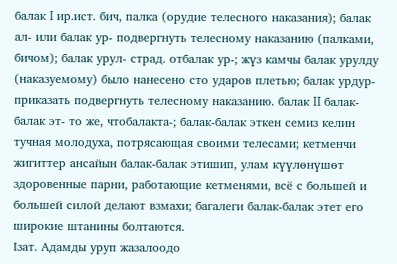балак I ир.ист. бич, палка (орудие телесного наказания); балак ал- или балак ур- подвергнуть телесному наказанию (палками, бичом); балак урул- страд. отбалак ур-; жүз камчы балак урулду (наказуемому) было нанесено сто ударов плетью; балак урдур- приказать подвергнуть телесному наказанию. балак II балак-балак эт- то же, чтобалакта-; балак-балак эткен семиз келин тучная молодуха, потрясающая своими телесами; кетменчи жигиттер ансайын балак-балак этишип, улам күүлөнүшөт здоровенные парни, работающие кетменями, всё с большей и большей силой делают взмахи; багалеги балак-балак этет его широкие штанины болтаются.
Iзат. Адамды уруп жазалоодо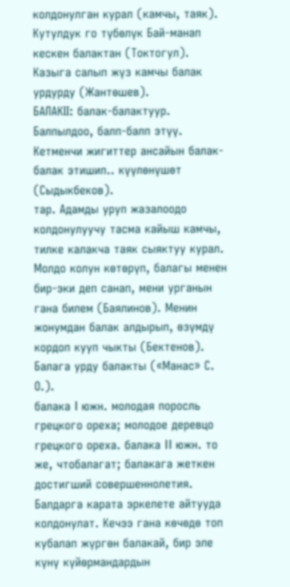колдонулган курал (камчы, таяк). Кутулдук го түбөлүк Бай-манап кескен балактан (Токтогул). Казыга салып жүз камчы балак урдурду (Жантөшев).
БАЛАКII: балак-балактуур. Балпылдоо, балп-балп этүү. Кетменчи жигиттер ансайын балак-балак этишип.. күүлөнүшөт (Сыдыкбеков).
тар. Адамды уруп жазалоодо колдонулуучу тасма кайыш камчы, тилке калакча таяк сыяктуу курал. Молдо колун көтөрүп, балагы менен бир-эки деп санап, мени урганын гана билем (Баялинов). Менин жонумдан балак алдырып, өзүмдү кордоп кууп чыкты (Бектенов). Балага урду балакты («Манас» С. О.).
балака I южн. молодая поросль грецкого ореха; молодое деревцо грецкого ореха. балака II южн. то же, чтобалагат; балакага жеткен достигший совершеннолетия.
Балдарга карата эркелете айтууда колдонулат. Кечээ гана көчөдө топ кубалап жүргөн балакай, бир эле күнү күйөрмандардын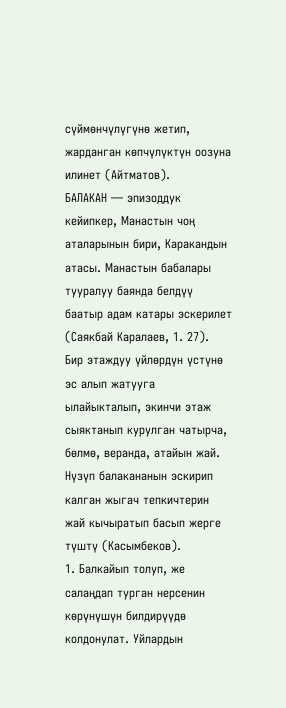сүймөнчүлүгүнө жетип, жарданган көпчүлүктүн оозуна илинет (Айтматов).
БАЛАКАН — эпизоддук кейипкер, Манастын чоң аталарынын бири, Каракандын атасы. Манастын бабалары тууралуу баянда белдүү баатыр адам катары эскерилет (Саякбай Каралаев, 1. 27).
Бир этаждуу үйлөрдүн үстүнө эс алып жатууга ылайыкталып, экинчи этаж сыяктанып курулган чатырча, бөлмө, веранда, атайын жай. Нүзүп балакананын эскирип калган жыгач тепкичтерин жай кычыратып басып жерге түштү (Касымбеков).
1. Балкайып толуп, же салаңдап турган нерсенин көрүнүшүн билдирүүдө колдонулат. Уйлардын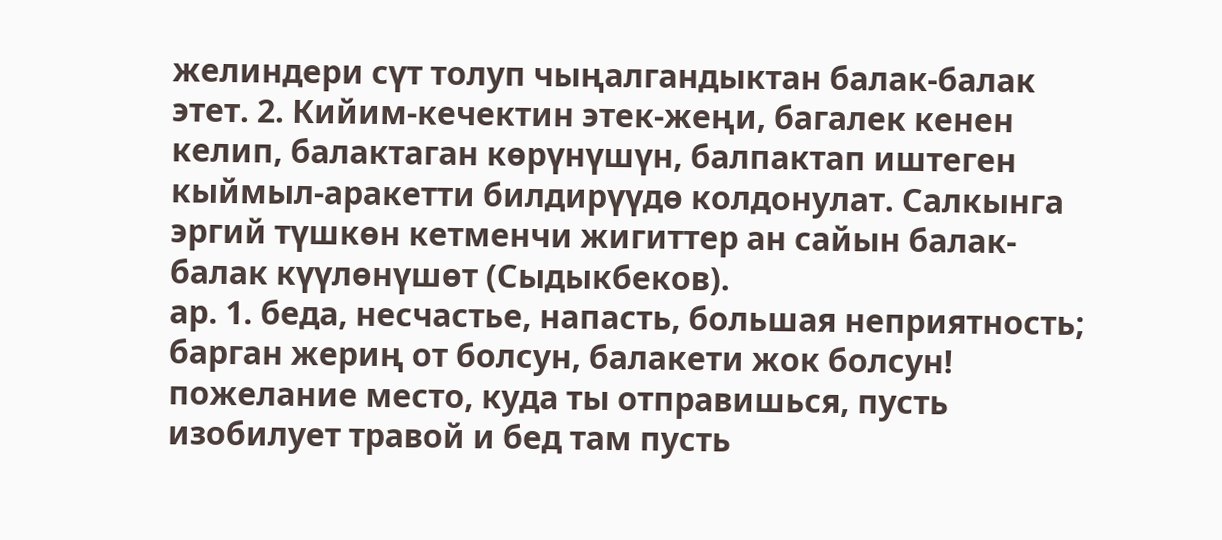желиндери сүт толуп чыңалгандыктан балак-балак этет. 2. Кийим-кечектин этек-жеңи, багалек кенен келип, балактаган көрүнүшүн, балпактап иштеген кыймыл-аракетти билдирүүдө колдонулат. Салкынга эргий түшкөн кетменчи жигиттер ан сайын балак-балак күүлөнүшөт (Сыдыкбеков).
ар. 1. беда, несчастье, напасть, большая неприятность; барган жериң от болсун, балакети жок болсун! пожелание место, куда ты отправишься, пусть изобилует травой и бед там пусть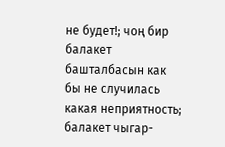не будет!; чоң бир балакет башталбасын как бы не случилась какая неприятность; балакет чыгар-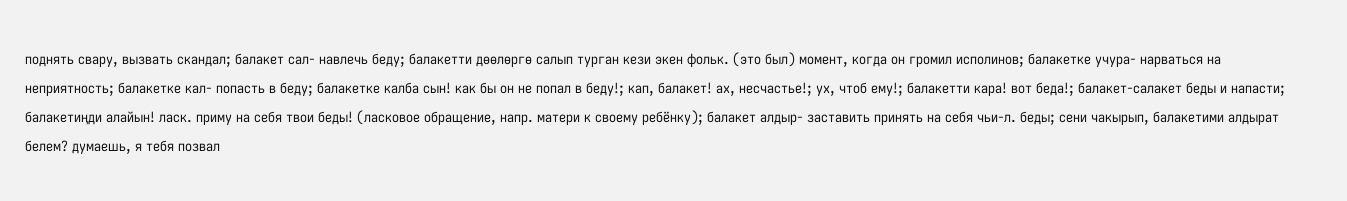поднять свару, вызвать скандал; балакет сал- навлечь беду; балакетти дөөлөргө салып турган кези экен фольк. (это был) момент, когда он громил исполинов; балакетке учура- нарваться на неприятность; балакетке кал- попасть в беду; балакетке калба сын! как бы он не попал в беду!; кап, балакет! ах, несчастье!; ух, чтоб ему!; балакетти кара! вот беда!; балакет-салакет беды и напасти; балакетиңди алайын! ласк. приму на себя твои беды! (ласковое обращение, напр. матери к своему ребёнку); балакет алдыр- заставить принять на себя чьи-л. беды; сени чакырып, балакетими алдырат белем? думаешь, я тебя позвал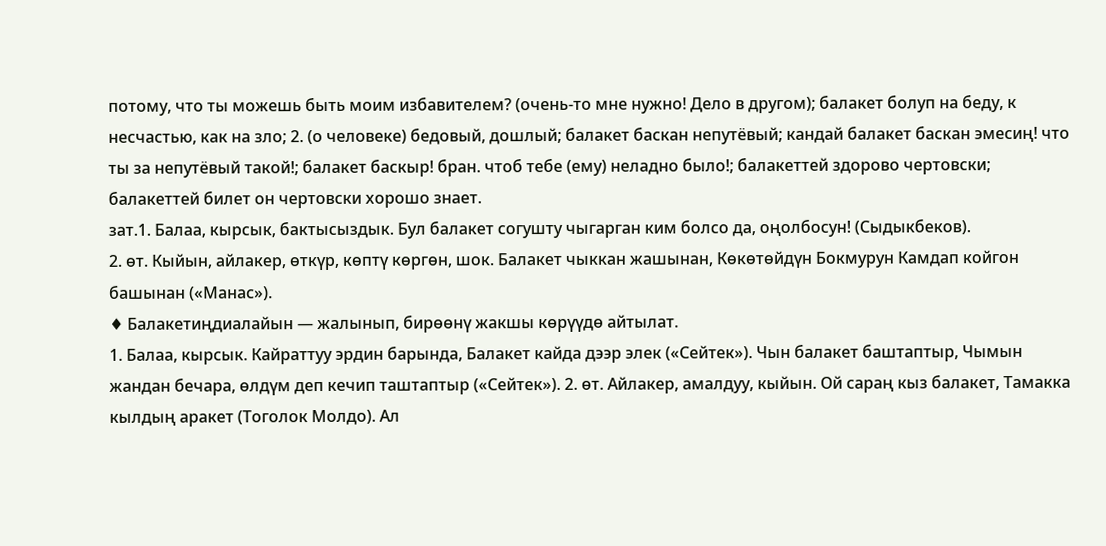потому, что ты можешь быть моим избавителем? (очень-то мне нужно! Дело в другом); балакет болуп на беду, к несчастью, как на зло; 2. (о человеке) бедовый, дошлый; балакет баскан непутёвый; кандай балакет баскан эмесиң! что ты за непутёвый такой!; балакет баскыр! бран. чтоб тебе (ему) неладно было!; балакеттей здорово чертовски; балакеттей билет он чертовски хорошо знает.
зат.1. Балаа, кырсык, бактысыздык. Бул балакет согушту чыгарган ким болсо да, оңолбосун! (Сыдыкбеков).
2. өт. Кыйын, айлакер, өткүр, көптү көргөн, шок. Балакет чыккан жашынан, Көкөтөйдүн Бокмурун Камдап койгон башынан («Манас»).
♦ Балакетиңдиалайын — жалынып, бирөөнү жакшы көрүүдө айтылат.
1. Балаа, кырсык. Кайраттуу эрдин барында, Балакет кайда дээр элек («Сейтек»). Чын балакет баштаптыр, Чымын жандан бечара, өлдүм деп кечип таштаптыр («Сейтек»). 2. өт. Айлакер, амалдуу, кыйын. Ой сараң кыз балакет, Тамакка кылдың аракет (Тоголок Молдо). Ал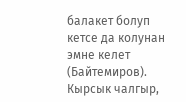балакет болуп кетсе да колунан эмне келет (Байтемиров).
Кырсык чалгыр,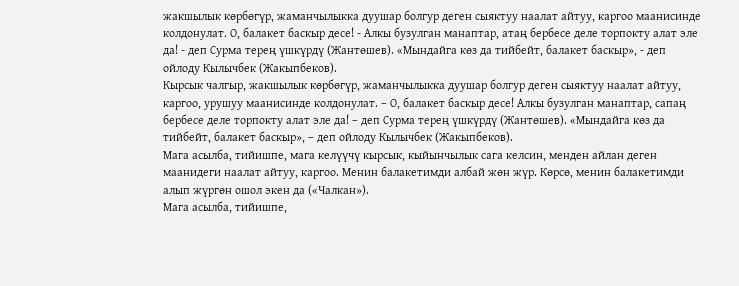жакшылык көрбөгүр, жаманчылыкка дуушар болгур деген сыяктуу наалат айтуу, каргоо маанисинде колдонулат. О, балакет баскыр десе! - Алкы бузулган манаптар, атаң бербесе деле торпокту алат эле да! - деп Сурма терең үшкүрдү (Жантөшев). «Мындайга көз да тийбейт, балакет баскыр», - деп ойлоду Кылычбек (Жакыпбеков).
Кырсык чалгыр, жакшылык көрбөгүр, жаманчылыкка дуушар болгур деген сыяктуу наалат айтуу, каргоо, урушуу маанисинде колдонулат. – О, балакет баскыр десе! Алкы бузулган манаптар, сапаң бербесе деле торпокту алат эле да! – деп Сурма терең үшкүрдү (Жантөшев). «Мындайга көз да тийбейт, балакет баскыр», – деп ойлоду Кылычбек (Жакыпбеков).
Мага асылба, тийишпе, мага келүүчү кырсык, кыйынчылык сага келсин, менден айлан деген маанидеги наалат айтуу, каргоо. Менин балакетимди албай жөн жүр. Көрсө, менин балакетимди алып жүргөн ошол экен да («Чалкан»).
Мага асылба, тийишпе,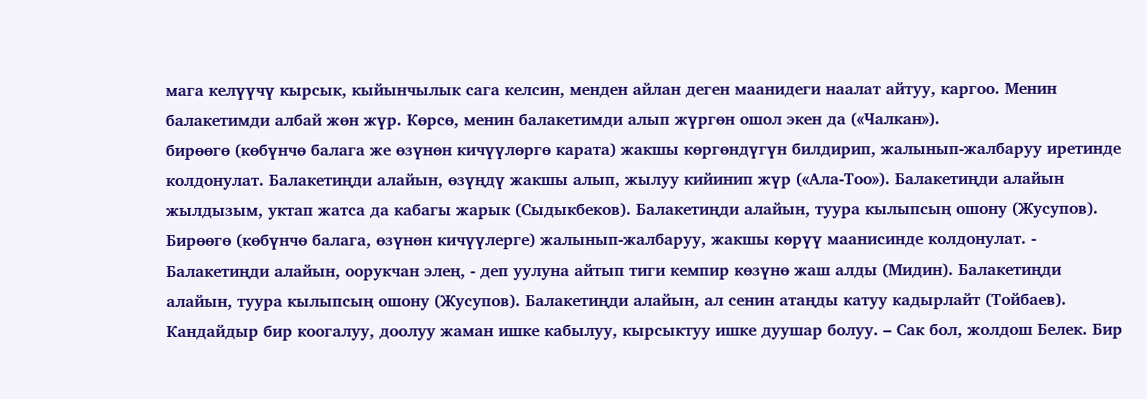мага келүүчү кырсык, кыйынчылык сага келсин, менден айлан деген маанидеги наалат айтуу, каргоо. Менин балакетимди албай жөн жүр. Көрсө, менин балакетимди алып жүргөн ошол экен да («Чалкан»).
бирөөгө (көбүнчө балага же өзүнөн кичүүлөргө карата) жакшы көргөндүгүн билдирип, жалынып-жалбаруу иретинде колдонулат. Балакетиңди алайын, өзүңдү жакшы алып, жылуу кийинип жүр («Ала-Тоо»). Балакетиңди алайын жылдызым, уктап жатса да кабагы жарык (Сыдыкбеков). Балакетиңди алайын, туура кылыпсың ошону (Жусупов).
Бирөөгө (көбүнчө балага, өзүнөн кичүүлерге) жалынып-жалбаруу, жакшы көрүү маанисинде колдонулат. - Балакетиңди алайын, оорукчан элең, - деп уулуна айтып тиги кемпир көзүнө жаш алды (Мидин). Балакетиңди алайын, туура кылыпсың ошону (Жусупов). Балакетиңди алайын, ал сенин атаңды катуу кадырлайт (Тойбаев).
Кандайдыр бир коогалуу, доолуу жаман ишке кабылуу, кырсыктуу ишке дуушар болуу. – Сак бол, жолдош Белек. Бир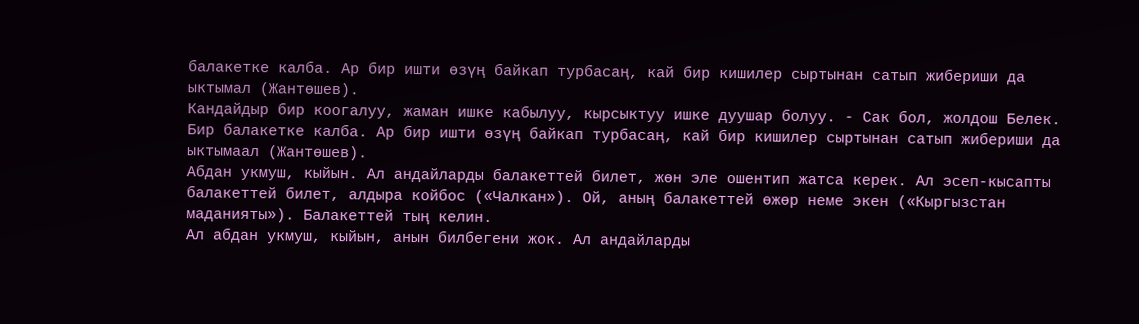балакетке калба. Ар бир ишти өзүң байкап турбасаң, кай бир кишилер сыртынан сатып жибериши да ыктымал (Жантөшев).
Кандайдыр бир коогалуу, жаман ишке кабылуу, кырсыктуу ишке дуушар болуу. - Сак бол, жолдош Белек. Бир балакетке калба. Ар бир ишти өзүң байкап турбасаң, кай бир кишилер сыртынан сатып жибериши да ыктымаал (Жантөшев).
Абдан укмуш, кыйын. Ал андайларды балакеттей билет, жөн эле ошентип жатса керек. Ал эсеп-кысапты балакеттей билет, алдыра койбос («Чалкан»). Ой, аның балакеттей өжөр неме экен («Кыргызстан маданияты»). Балакеттей тың келин.
Ал абдан укмуш, кыйын, анын билбегени жок. Ал андайларды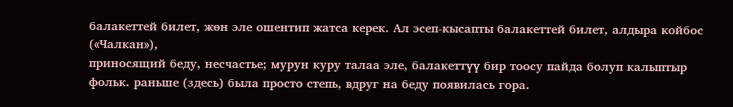балакеттей билет, жөн эле ошентип жатса керек. Ал эсеп-кысапты балакеттей билет, алдыра койбос («Чалкан»),
приносящий беду, несчастье; мурун куру талаа эле, балакеттүү бир тоосу пайда болуп калыптыр фольк. раньше (здесь) была просто степь, вдруг на беду появилась гора.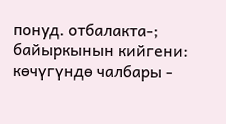понуд. отбалакта-; байыркынын кийгени: көчүгүндө чалбары -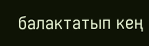балактатып кең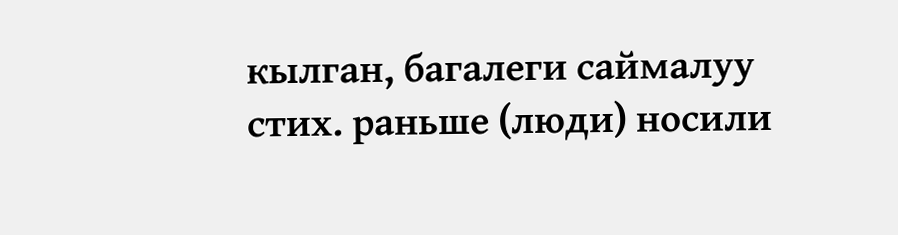кылган, багалеги саймалуу стих. раньше (люди) носили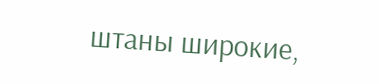штаны широкие,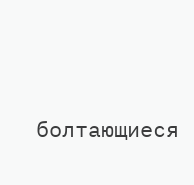болтающиеся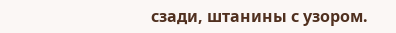сзади, штанины с узором.